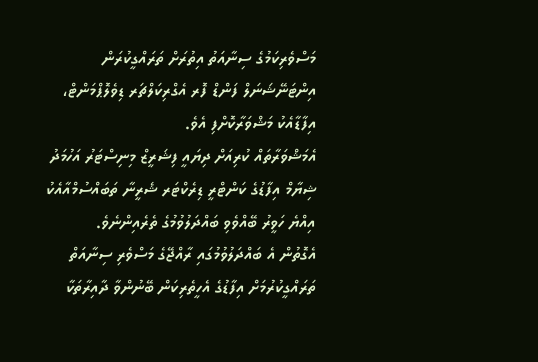މަސްވެރިކަމުގެ ސިނާއަތު އިތުރަށް ތަރައްގީކުރަން އިންޓަނޭޝަނަލް ފަންޑް ފޮރ އެގްރިކަލްޗަރ ޑިވެލޮޕްމަންޓް، އިފާޑާއެކު މަޝްވަރާކޮށްފި އެވެ.
އެމަޝްވަރާތައް ކުރިއަށް ދިޔައީ ފިޝަރީޒް މިނިސްޓަރު އަހުމަދު ޝިޔާމް އިފާޑުގެ ކަންޓްރީ ޑިރެކްޓަރ ޝެރީނާ ތަބައްސުމްއާއެކު އިއްޔެ ހަވީރު ބޭއްވެވި ބައްދަލުވުމުގެ ތެރެއިންނެވެ.
އެގޮތުން އެ ބައްދަލުވުމުގައި ރާއްޖޭގެ މަސްވެރި ސިނާއަތް ތަރައްގީކުރުމަށް އިފާޑުގެ އެހީތެރިކަން ބޭނުންވާ ދާއިރާތަކާ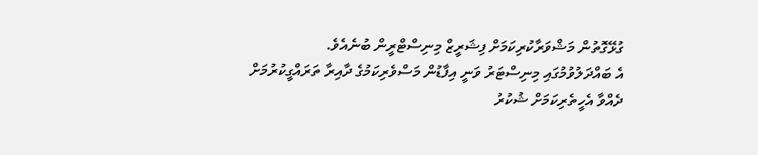ގުޅޭގޮތުން މަޝްވަރާކުރިކަމަށް ފިޝަރީޒް މިނިސްޓްރީން ބުނެއެވެ.
އެ ބައްދަލުވުމުގައި މިނިސްޓަރު ވަނީ އިފާޑުން މަސްވެރިކަމުގެ ދާއިރާ ތަރައްގީކުރުމަށް ދެއްވާ އެހީތެރިކަމަށް ޝުކުރު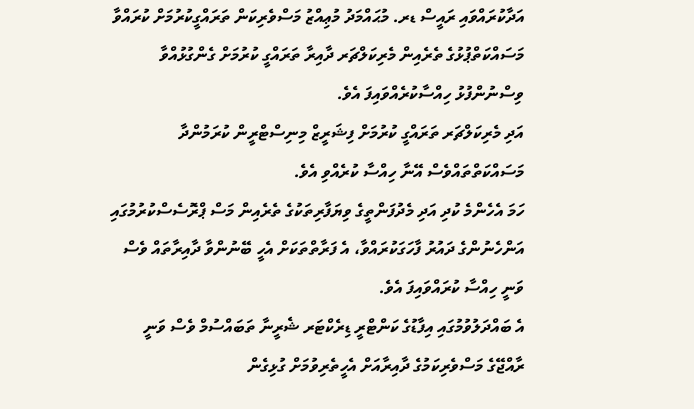އަދާކުރައްވައި ރައީސް ޑރ. މުޙައްމަދު މުޢިއްޒު މަސްވެރިކަން ތަރައްގީކުރުމަށް ކުރައްވާ މަސައްކަތްޕުޅުގެ ތެރެއިން މެރިކަލްޗަރ ދާއިރާ ތަރައްގީ ކުރުމަށް ގެންގުޅުއްވާ ވިސްނުންފުޅު ހިއްސާކުރެއްވައިފަ އެވެ.
އަދި މެރިކަލްޗަރ ތަރައްގީ ކުރުމަށް ފިޝަރީޒް މިނިސްޓްރީން ކުރަމުންދާ މަސައްކަތްތައްވެސް އޭނާ ހިއްސާ ކުރެއްވި އެވެ.
ހަމަ އެހެންމެ ކުދި އަދި މެދުފަންތީގެ ވިޔަފާރިތަކުގެ ތެރެއިން މަސް ޕްރޮސެސްކުރުމުގައި އަންހެނުންގެ ދައުރު ފާހަގަކުރައްވާ، އެ ފަރާތްތަކަށް އެހީ ބޭނުންވާ ދާއިރާތައް ވެސް ވަނީ ހިއްސާ ކުރައްވައިފަ އެވެ.
އެ ބައްދަލުވުމުގައި އިފާޑުގެ ކަންޓްރީ ޑިރެކްޓަރ ޝެރީނާ ތަބައްސުމް ވެސް ވަނީ ރާއްޖޭގެ މަސްވެރިކަމުގެ ދާއިރާއަށް އެހީތެރިވުމަށް ގުޅިގެން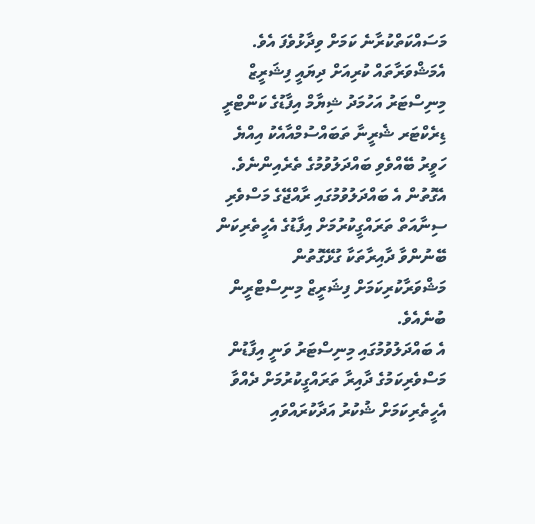މަސައްކަތްކުރާނެ ކަމަށް ވިދާޅުވެފަ އެވެ.
އެމަޝްވަރާތައް ކުރިއަށް ދިޔައީ ފިޝަރީޒް މިނިސްޓަރު އަހުމަދު ޝިޔާމް އިފާޑުގެ ކަންޓްރީ ޑިރެކްޓަރ ޝެރީނާ ތަބައްސުމްއާއެކު އިއްޔެ ހަވީރު ބޭއްވެވި ބައްދަލުވުމުގެ ތެރެއިންނެވެ.
އެގޮތުން އެ ބައްދަލުވުމުގައި ރާއްޖޭގެ މަސްވެރި ސިނާއަތް ތަރައްގީކުރުމަށް އިފާޑުގެ އެހީތެރިކަން ބޭނުންވާ ދާއިރާތަކާ ގުޅޭގޮތުން މަޝްވަރާކުރިކަމަށް ފިޝަރީޒް މިނިސްޓްރީން ބުނެއެވެ.
އެ ބައްދަލުވުމުގައި މިނިސްޓަރު ވަނީ އިފާޑުން މަސްވެރިކަމުގެ ދާއިރާ ތަރައްގީކުރުމަށް ދެއްވާ އެހީތެރިކަމަށް ޝުކުރު އަދާކުރައްވައި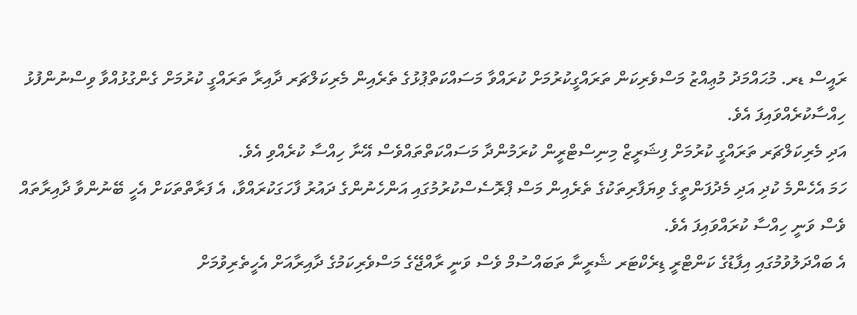ރައީސް ޑރ. މުޙައްމަދު މުޢިއްޒު މަސްވެރިކަން ތަރައްގީކުރުމަށް ކުރައްވާ މަސައްކަތްޕުޅުގެ ތެރެއިން މެރިކަލްޗަރ ދާއިރާ ތަރައްގީ ކުރުމަށް ގެންގުޅުއްވާ ވިސްނުންފުޅު ހިއްސާކުރެއްވައިފަ އެވެ.
އަދި މެރިކަލްޗަރ ތަރައްގީ ކުރުމަށް ފިޝަރީޒް މިނިސްޓްރީން ކުރަމުންދާ މަސައްކަތްތައްވެސް އޭނާ ހިއްސާ ކުރެއްވި އެވެ.
ހަމަ އެހެންމެ ކުދި އަދި މެދުފަންތީގެ ވިޔަފާރިތަކުގެ ތެރެއިން މަސް ޕްރޮސެސްކުރުމުގައި އަންހެނުންގެ ދައުރު ފާހަގަކުރައްވާ، އެ ފަރާތްތަކަށް އެހީ ބޭނުންވާ ދާއިރާތައް ވެސް ވަނީ ހިއްސާ ކުރައްވައިފަ އެވެ.
އެ ބައްދަލުވުމުގައި އިފާޑުގެ ކަންޓްރީ ޑިރެކްޓަރ ޝެރީނާ ތަބައްސުމް ވެސް ވަނީ ރާއްޖޭގެ މަސްވެރިކަމުގެ ދާއިރާއަށް އެހީތެރިވުމަށް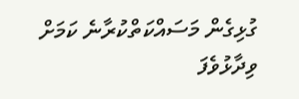ގުޅިގެން މަސައްކަތްކުރާނެ ކަމަށް ވިދާޅުވެފަ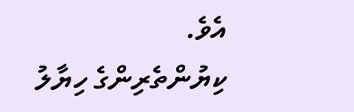އެވެ.
ކިޔުންތެރިންގެ ހިޔާލު